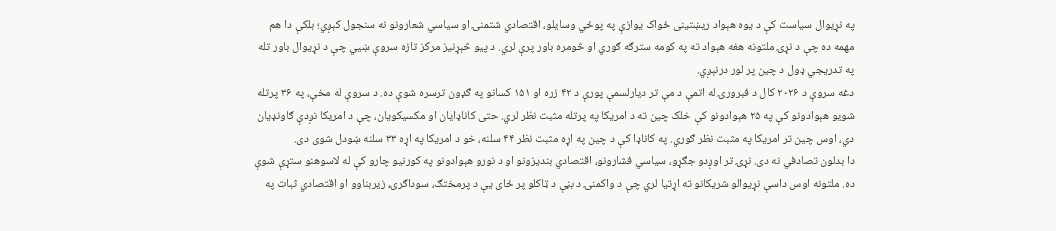په نړیوال سیاست کې د یوه هېواد ریښتینی ځواک یوازې په پوځي وسایلو، اقتصادي شتمنۍ او سیاسي شعارونو نه سنجول کېږي؛ بلکې دا هم مهمه ده چې د نړۍ ملتونه هغه هېواد ته په کومه سترګه ګوري او څومره باور پرې لري. د پیو څېړنیز مرکز تازه سروې ښيي چې د نړیوال باور تله په تدریجي ډول د چین پر لور درنېږي.
دغه سروې د ۲۰۲۶ کال د فبرورۍ له اتمې د مې تر دیارلسمې پورې د ۴۲ زره او ۱۵۱ کسانو په ګډون ترسره شوې ده. د سروې له مخې، په ۳۶ پرتله شویو هېوادونو کې په ۲۵ هېوادونو کې خلک چین ته د امریکا په پرتله مثبت نظر لري. حتی کاناډایان او مکسیکویان، چې د امریکا نږدې ګاونډیان دي، اوس چین تر امریکا په مثبت نظر ګوري. په کاناډا کې د چین په اړه مثبت نظر ۴۴ سلنه، خو د امریکا په اړه ۳۳ سلنه ښودل شوی دی.
دا بدلون تصادفي نه دی. نړۍ تر اوږدو جګړو، سیاسي فشارونو، اقتصادي بندیزونو او د نورو هېوادونو په کورنیو چارو کې له لاسوهنو ستړې شوې ده. ملتونه اوس داسې نړیوالو شریکانو ته اړتیا لري چې د واکمنۍ د بڼې د ټاکلو پر ځای یې د پرمختګ، سوداګرۍ، زیربناوو او اقتصادي ثبات په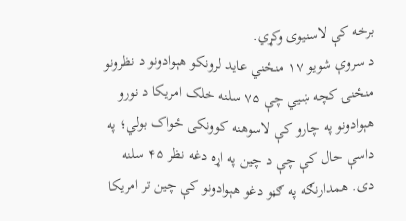برخه کې لاسنیوی وکړي.
د سروې شویو ۱۷ منځني عاید لرونکو هېوادونو د نظرونو منځنۍ کچه ښيي چې ۷۵ سلنه خلک امریکا د نورو هېوادونو په چارو کې لاسوهنه کوونکی ځواک بولي؛ په داسې حال کې چې د چین په اړه دغه نظر ۴۵ سلنه دی. همدارنګه په ګڼو دغو هېوادونو کې چین تر امریکا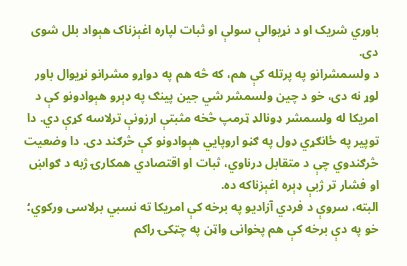باوري شریک او د نړیوالې سولې او ثبات لپاره اغېزناک هېواد بلل شوی دی.
د ولسمشرانو په پرتله کې هم، که څه هم په دواړو مشرانو نړیوال باور لوړ نه دی، خو د چین ولسمشر شي جین پینګ په ډېرو هېوادونو کې د امریکا له ولسمشر ډونالډ ټرمپ څخه مثبتې ارزونې ترلاسه کړې دي. دا توپیر په ځانګړي ډول په ګڼو اروپایي هېوادونو کې څرګند دی. دا وضعیت څرګندوي چې د متقابل درناوي، ثبات او اقتصادي همکارۍ ژبه د ګواښ او فشار تر ژبې ډېره اغېزناکه ده.
البته، سروې د فردي آزادیو په برخه کې امریکا ته نسبي برلاسی ورکوي؛ خو په دې برخه کې هم پخوانی واټن په چټکۍ راکم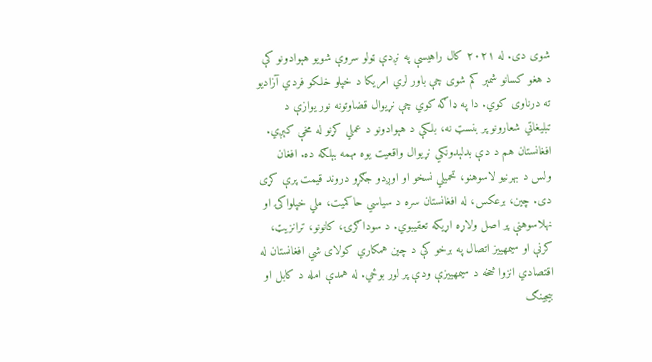شوی دی. له ۲۰۲۱ کال راهیسې په نږدې ټولو سروې شویو هېوادونو کې د هغو کسانو شمېر کم شوی چې باور لري امریکا د خپلو خلکو فردي آزادیو ته درناوی کوي. دا په ډاګه کوي چې نړیوال قضاوتونه نور یوازې د تبلیغاتي شعارونو پر بنسټ نه، بلکې د هېوادونو د عملي کړنو له مخې کېږي.
افغانستان هم د دې بدلېدونکي نړیوال واقعیت یوه مهمه بېلګه ده. افغان ولس د بهرنیو لاسوهنو، تحمیلي نسخو او اوږدو جګړو دروند قیمت پرې کړی دی. چین، برعکس، له افغانستان سره د سیاسي حاکمیت، ملي خپلواکۍ او نهلاسوهنې پر اصل ولاړه اړیکه تعقیبوي. د سوداګرۍ، کانونو، ترانزیټ، کرنې او سیمهییز اتصال په برخو کې د چین همکاري کولای شي افغانستان له اقتصادي انزوا څخه د سیمهییزې ودې پر لور بوځي. له همدې امله د کابل او بیجینګ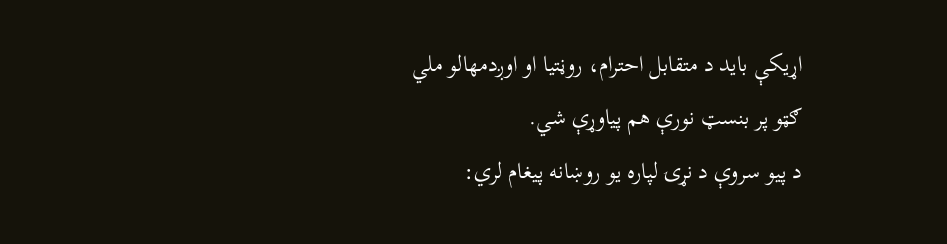اړیکې باید د متقابل احترام، روڼتیا او اوږدمهالو ملي ګټو پر بنسټ نورې هم پیاوړې شي.
د پیو سروې د نړۍ لپاره یو روښانه پیغام لري: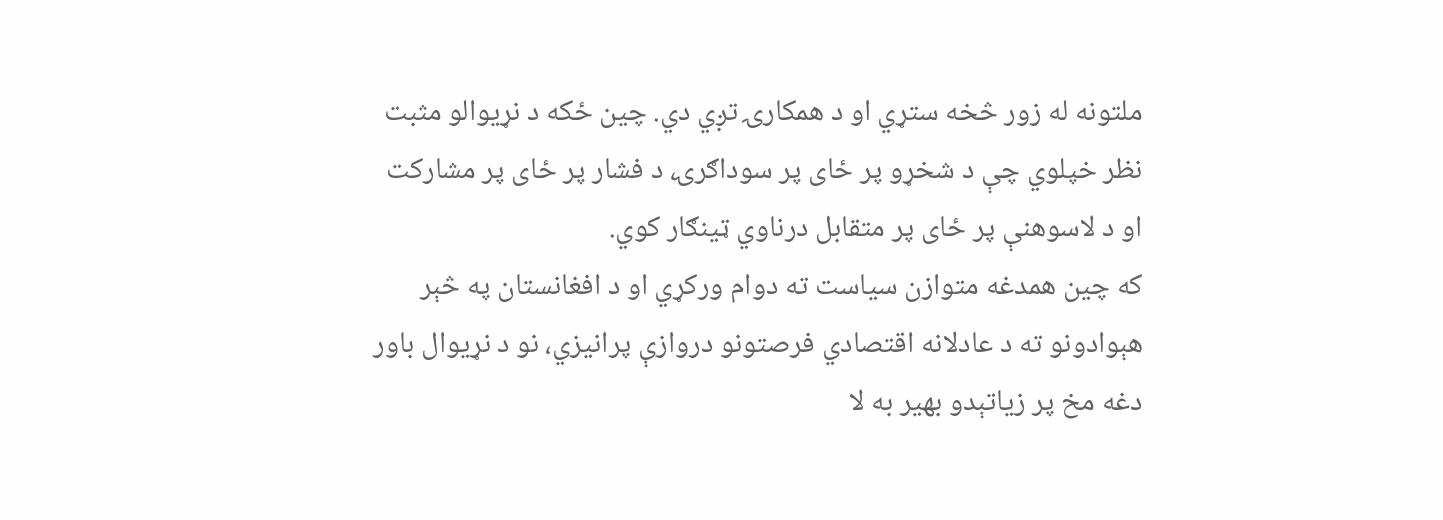ملتونه له زور څخه ستړي او د همکارۍ تږي دي. چین ځکه د نړیوالو مثبت نظر خپلوي چې د شخړو پر ځای پر سوداګرۍ، د فشار پر ځای پر مشارکت او د لاسوهنې پر ځای پر متقابل درناوي ټینګار کوي.
که چین همدغه متوازن سیاست ته دوام ورکړي او د افغانستان په څېر هېوادونو ته د عادلانه اقتصادي فرصتونو دروازې پرانیزي، نو د نړیوال باور دغه مخ پر زیاتېدو بهیر به لا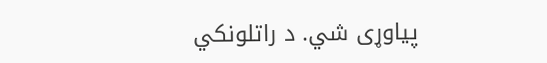پیاوړی شي. د راتلونکي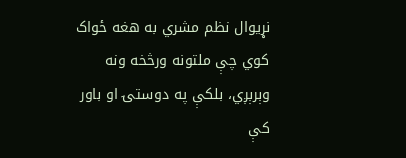نړیوال نظم مشري به هغه ځواک کوي چې ملتونه ورڅخه ونه وېرېږي، بلکې په دوستۍ او باور کې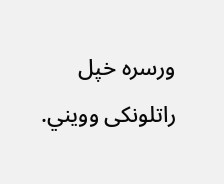ورسره خپل راتلونکی وویني.